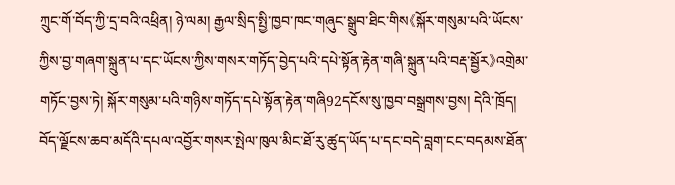ཀྲུང་གོ་བོད་ཀྱི་དྲ་བའི་འཕྲིན། ཉེ་ལམ། རྒྱལ་སྲིད་སྤྱི་ཁྱབ་ཁང་གཞུང་སྒྲུབ་ཐིང་གིས《སྐོར་གསུམ་པའི་ཡོངས་ཀྱིས་བྱ་གཞག་སྐྲུན་པ་དང་ཡོངས་ཀྱིས་གསར་གཏོད་བྱེད་པའི་དཔེ་སྟོན་རྟེན་གཞི་སྐྲུན་པའི་བརྡ་སྦྱོར》འགྲེམ་གཏོང་བྱས་ཏེ། སྐོར་གསུམ་པའི་གཉིས་གཏོད་དཔེ་སྟོན་རྟེན་གཞི92དངོས་སུ་ཁྱབ་བསྒྲགས་བྱས། དེའི་ཁྲོད། བོད་ལྗོངས་ཆབ་མདོའི་དཔལ་འབྱོར་གསར་སྤེལ་ཁུལ་མིང་ཐོ་རུ་ཚུད་ཡོད་པ་དང་བདེ་བླག་ངང་བདམས་ཐོན་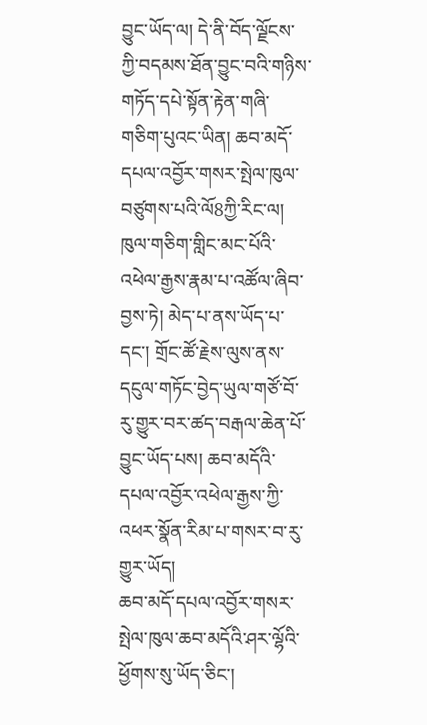བྱུང་ཡོད་ལ། དེ་ནི་བོད་ལྗོངས་ཀྱི་བདམས་ཐོན་བྱུང་བའི་གཉིས་གཏོད་དཔེ་སྟོན་རྟེན་གཞི་གཅིག་པུའང་ཡིན། ཆབ་མདོ་དཔལ་འབྱོར་གསར་སྤེལ་ཁུལ་བཙུགས་པའི་ལོ8ཀྱི་རིང་ལ། ཁུལ་གཅིག་གླིང་མང་པོའི་འཕེལ་རྒྱས་རྣམ་པ་འཚོལ་ཞིབ་བྱས་ཏེ། མེད་པ་ནས་ཡོད་པ་དང་། གྲོང་ཚོ་རྗེས་ལུས་ནས་དངུལ་གཏོང་བྱེད་ཡུལ་གཙོ་བོ་རུ་གྱུར་བར་ཚད་བརྒལ་ཆེན་པོ་བྱུང་ཡོད་པས། ཆབ་མདོའི་དཔལ་འབྱོར་འཕེལ་རྒྱས་ཀྱི་འཕར་སྣོན་རིམ་པ་གསར་བ་རུ་གྱུར་ཡོད།
ཆབ་མདོ་དཔལ་འབྱོར་གསར་སྤེལ་ཁུལ་ཆབ་མདོའི་ཤར་ལྷོའི་ཕྱོགས་སུ་ཡོད་ཅིང་།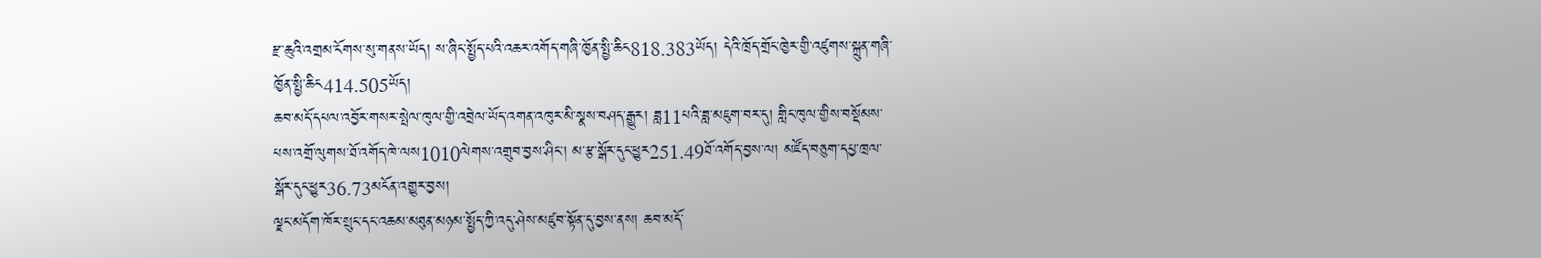རྫ་ཆུའི་འགྲམ་ངོགས་སུ་གནས་ཡོད། ས་ཞིང་སྤྱོད་པའི་འཆར་འགོད་གཞི་ཁྱོན་སྤྱི་ཆིང818.383ཡོད། དེའི་ཁྲོད་གྲོང་ཁྱེར་གྱི་འཛུགས་སྐྲུན་གཞི་ཁྱོན་སྤྱི་ཆིང414.505ཡོད།
ཆབ་མདོ་དཔལ་འབྱོར་གསར་སྤེལ་ཁུལ་གྱི་འབྲེལ་ཡོད་འགན་འཁུར་མི་སྣས་བཤད་རྒྱུར། ཟླ11པའི་ཟླ་མཇུག་བར་དུ། གླིང་ཁུལ་གྱིས་བསྡོམས་པས་འགྲོ་ལུགས་ཐོ་འགོད་ཁེ་ལས1010ལེགས་འགྲུབ་བྱས་ཤིང་། མ་རྩ་སྒོར་དུང་ཕྱུར251.49ཐོ་འགོད་བྱས་ལ། མཛོད་བཅུག་དཔྱ་ཁྲལ་སྒོར་དུང་ཕྱུར36.73མངོན་འགྱུར་བྱས།
ལྗང་མདོག་ཁོར་སྲུང་དང་འཆམ་མཐུན་མཉམ་སྤྱོད་ཀྱི་འདུ་ཤེས་མཛུབ་སྟོན་དུ་བྱས་ནས། ཆབ་མདོ་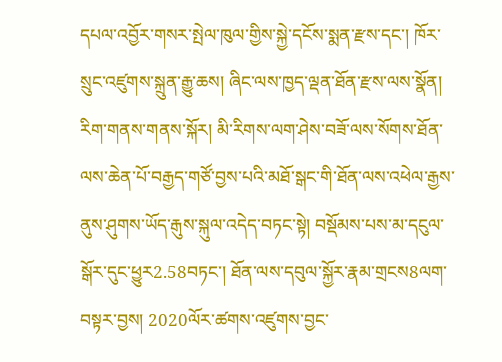དཔལ་འབྱོར་གསར་སྤེལ་ཁུལ་གྱིས་སྐྱེ་དངོས་སྨན་རྫས་དང་། ཁོར་སྲུང་འཛུགས་སྐྲུན་རྒྱུ་ཆས། ཞིང་ལས་ཁྱད་ལྡན་ཐོན་རྫས་ལས་སྣོན། རིག་གནས་གནས་སྐོར། མི་རིགས་ལག་ཤེས་བཟོ་ལས་སོགས་ཐོན་ལས་ཆེན་པོ་བརྒྱད་གཙོ་བྱས་པའི་མཐོ་སྒང་གི་ཐོན་ལས་འཕེལ་རྒྱས་ནུས་ཤུགས་ཡོད་རྒུས་སྐུལ་འདེད་བཏང་སྟེ། བསྡོམས་པས་མ་དངུལ་སྒོར་དུང་ཕྱུར2.58བཏང་། ཐོན་ལས་དབུལ་སྐྱོར་རྣམ་གྲངས8ལག་བསྟར་བྱས། 2020ལོར་ཚགས་འཛུགས་བྱང་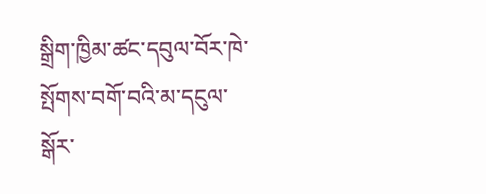སྒྲིག་ཁྱིམ་ཚང་དབུལ་བོར་ཁེ་སྤོགས་བགོ་བའི་མ་དངུལ་སྒོར་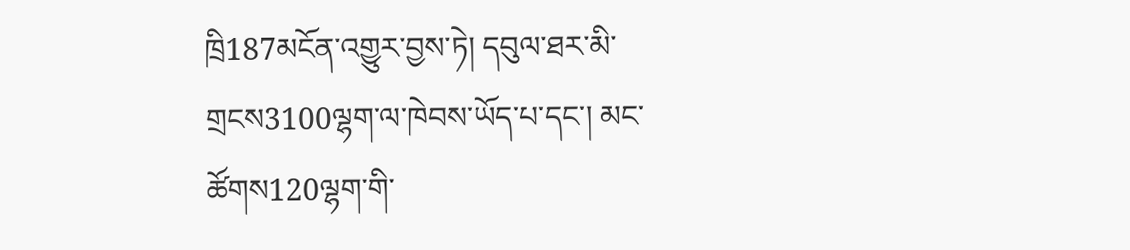ཁྲི187མངོན་འགྱུར་བྱས་ཏེ། དབུལ་ཐར་མི་གྲངས3100ལྷག་ལ་ཁེབས་ཡོད་པ་དང་། མང་ཚོགས120ལྷག་གི་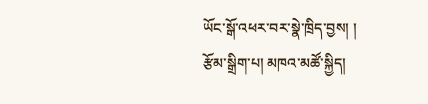ཡོང་སྒོ་འཕར་བར་སྣེ་ཁྲིད་བྱས། །
རྩོམ་སྒྲིག་པ། མཁའ་མཚོ་སྐྱིད།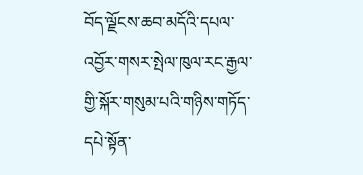བོད་ལྗོངས་ཆབ་མདོའི་དཔལ་འབྱོར་གསར་སྤེལ་ཁུལ་རང་རྒྱལ་གྱི་སྐོར་གསུམ་པའི་གཉིས་གཏོད་དཔེ་སྟོན་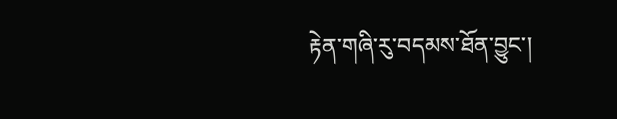རྟེན་གཞི་རུ་བདམས་ཐོན་བྱུང་།